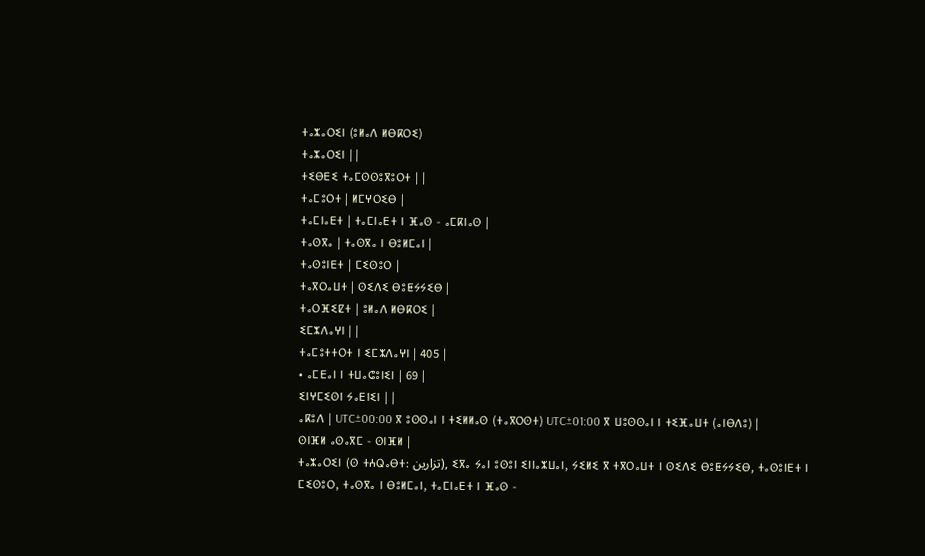ⵜⴰⵣⴰⵔⵉⵏ (ⵓⵍⴰⴷ ⵍⴱⴽⵔⵉ)
ⵜⴰⵣⴰⵔⵉⵏ | |
ⵜⵉⴱⴹⵉ ⵜⴰⵎⵙⵙⵓⴳⵓⵔⵜ | |
ⵜⴰⵎⵓⵔⵜ | ⵍⵎⵖⵔⵉⴱ |
ⵜⴰⵎⵏⴰⴹⵜ | ⵜⴰⵎⵏⴰⴹⵜ ⵏ ⴼⴰⵙ - ⴰⵎⴽⵏⴰⵙ |
ⵜⴰⵙⴳⴰ | ⵜⴰⵙⴳⴰ ⵏ ⴱⵓⵍⵎⴰⵏ |
ⵜⴰⵙⵓⵏⴹⵜ | ⵎⵉⵙⵓⵔ |
ⵜⴰⴳⵔⴰⵡⵜ | ⵙⵉⴷⵉ ⴱⵓⵟⵢⵢⵉⴱ |
ⵜⴰⵔⴼⵉⵇⵜ | ⵓⵍⴰⴷ ⵍⴱⴽⵔⵉ |
ⵉⵎⵣⴷⴰⵖⵏ | |
ⵜⴰⵎⵓⵜⵜⵔⵜ ⵏ ⵉⵎⵣⴷⴰⵖⵏ | 405 |
• ⴰⵎⴹⴰⵏ ⵏ ⵜⵡⴰⵛⵓⵏⵉⵏ | 69 |
ⵉⵏⵖⵎⵉⵙⵏ ⵢⴰⴹⵏⵉⵏ | |
ⴰⴽⵓⴷ | UTC±00:00 ⴳ ⵓⵙⵙⴰⵏ ⵏ ⵜⵉⵍⵍⴰⵙ (ⵜⴰⴳⵔⵙⵜ) UTC±01:00 ⴳ ⵡⵓⵙⵙⴰⵏ ⵏ ⵜⵉⴼⴰⵡⵜ (ⴰⵏⴱⴷⵓ) |
ⵙⵏⴼⵍ ⴰⵙⴰⴳⵎ - ⵙⵏⴼⵍ |
ⵜⴰⵣⴰⵔⵉⵏ (ⵙ ⵜⵄⵕⴰⴱⵜ: تزارين), ⵉⴳⴰ ⵢⴰⵏ ⵓⵙⵓⵏ ⵉⵏⵏⴰⵣⵡⴰⵏ, ⵢⵉⵍⵉ ⴳ ⵜⴳⵔⴰⵡⵜ ⵏ ⵙⵉⴷⵉ ⴱⵓⵟⵢⵢⵉⴱ, ⵜⴰⵙⵓⵏⴹⵜ ⵏ ⵎⵉⵙⵓⵔ, ⵜⴰⵙⴳⴰ ⵏ ⴱⵓⵍⵎⴰⵏ, ⵜⴰⵎⵏⴰⴹⵜ ⵏ ⴼⴰⵙ -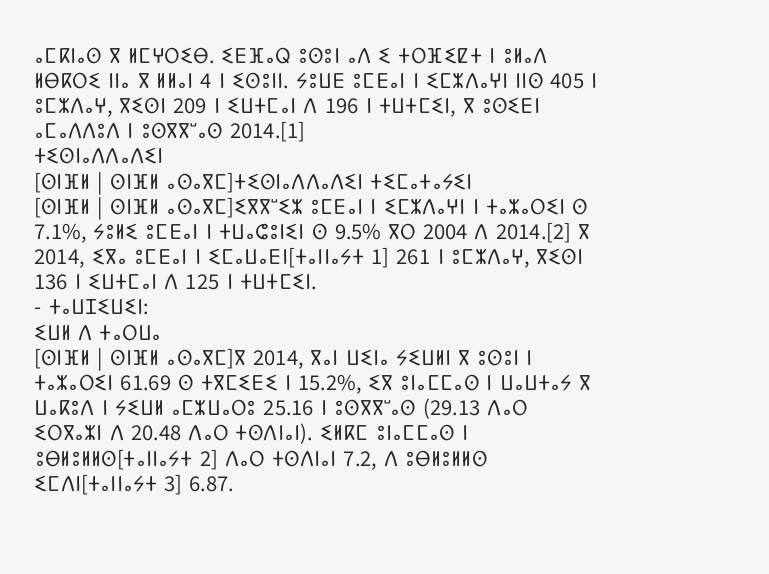ⴰⵎⴽⵏⴰⵙ ⴳ ⵍⵎⵖⵔⵉⴱ. ⵉⴹⴼⴰⵕ ⵓⵙⵓⵏ ⴰⴷ ⵉ ⵜⵔⴼⵉⵇⵜ ⵏ ⵓⵍⴰⴷ ⵍⴱⴽⵔⵉ ⵏⵏⴰ ⴳ ⵍⵍⴰⵏ 4 ⵏ ⵉⵙⵓⵏⵏ. ⵢⵓⵡⴹ ⵓⵎⴹⴰⵏ ⵏ ⵉⵎⵣⴷⴰⵖⵏ ⵏⵏⵙ 405 ⵏ ⵓⵎⵣⴷⴰⵖ, ⴳⵉⵙⵏ 209 ⵏ ⵉⵡⵜⵎⴰⵏ ⴷ 196 ⵏ ⵜⵡⵜⵎⵉⵏ, ⴳ ⵓⵙⵉⴹⵏ ⴰⵎⴰⴷⴷⵓⴷ ⵏ ⵓⵙⴳⴳⵯⴰⵙ 2014.[1]
ⵜⵉⵙⵏⴰⴷⴷⴰⴷⵉⵏ
[ⵙⵏⴼⵍ | ⵙⵏⴼⵍ ⴰⵙⴰⴳⵎ]ⵜⵉⵙⵏⴰⴷⴷⴰⴷⵉⵏ ⵜⵉⵎⴰⵜⴰⵢⵉⵏ
[ⵙⵏⴼⵍ | ⵙⵏⴼⵍ ⴰⵙⴰⴳⵎ]ⵉⴳⴳⵯⵉⵣ ⵓⵎⴹⴰⵏ ⵏ ⵉⵎⵣⴷⴰⵖⵏ ⵏ ⵜⴰⵣⴰⵔⵉⵏ ⵙ 7.1%, ⵢⵓⵍⵉ ⵓⵎⴹⴰⵏ ⵏ ⵜⵡⴰⵛⵓⵏⵉⵏ ⵙ 9.5% ⴳⵔ 2004 ⴷ 2014.[2] ⴳ 2014, ⵉⴳⴰ ⵓⵎⴹⴰⵏ ⵏ ⵉⵎⴰⵡⴰⴹⵏ[ⵜⴰⵏⵏⴰⵢⵜ 1] 261 ⵏ ⵓⵎⵣⴷⴰⵖ, ⴳⵉⵙⵏ 136 ⵏ ⵉⵡⵜⵎⴰⵏ ⴷ 125 ⵏ ⵜⵡⵜⵎⵉⵏ.
- ⵜⴰⵡⵊⵉⵡⵉⵏ:
ⵉⵡⵍ ⴷ ⵜⴰⵔⵡⴰ
[ⵙⵏⴼⵍ | ⵙⵏⴼⵍ ⴰⵙⴰⴳⵎ]ⴳ 2014, ⴳⴰⵏ ⵡⵉⵏⴰ ⵢⵉⵡⵍⵏ ⴳ ⵓⵙⵓⵏ ⵏ ⵜⴰⵣⴰⵔⵉⵏ 61.69 ⵙ ⵜⴳⵎⵉⴹⵉ ⵏ 15.2%, ⵉⴳ ⵓⵏⴰⵎⵎⴰⵙ ⵏ ⵡⴰⵡⵜⴰⵢ ⴳ ⵡⴰⴽⵓⴷ ⵏ ⵢⵉⵡⵍ ⴰⵎⵣⵡⴰⵔⵓ 25.16 ⵏ ⵓⵙⴳⴳⵯⴰⵙ (29.13 ⴷⴰⵔ ⵉⵔⴳⴰⵣⵏ ⴷ 20.48 ⴷⴰⵔ ⵜⵙⴷⵏⴰⵏ). ⵉⵍⴽⵎ ⵓⵏⴰⵎⵎⴰⵙ ⵏ ⵓⴱⵍⵓⵍⵍⵙ[ⵜⴰⵏⵏⴰⵢⵜ 2] ⴷⴰⵔ ⵜⵙⴷⵏⴰⵏ 7.2, ⴷ ⵓⴱⵍⵓⵍⵍⵙ ⵉⵎⴷⵏ[ⵜⴰⵏⵏⴰⵢⵜ 3] 6.87.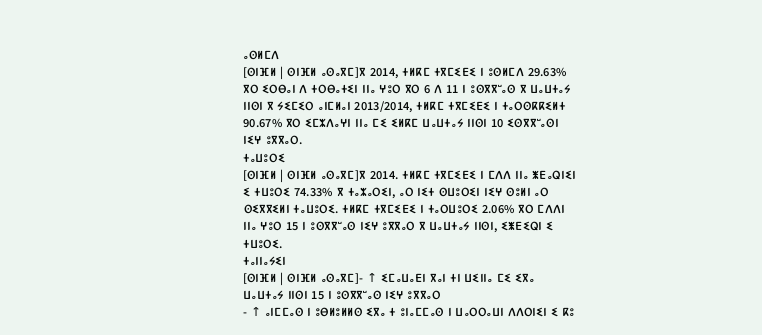ⴰⵙⵍⵎⴷ
[ⵙⵏⴼⵍ | ⵙⵏⴼⵍ ⴰⵙⴰⴳⵎ]ⴳ 2014, ⵜⵍⴽⵎ ⵜⴳⵎⵉⴹⵉ ⵏ ⵓⵙⵍⵎⴷ 29.63% ⴳⵔ ⵉⵔⴱⴰⵏ ⴷ ⵜⵔⴱⴰⵜⵉⵏ ⵏⵏⴰ ⵖⵓⵔ ⴳⵔ 6 ⴷ 11 ⵏ ⵓⵙⴳⴳⵯⴰⵙ ⴳ ⵡⴰⵡⵜⴰⵢ ⵏⵏⵙⵏ ⴳ ⵢⵉⵎⵉⵔ ⴰⵏⵎⵍⴰⵏ 2013/2014, ⵜⵍⴽⵎ ⵜⴳⵎⵉⴹⵉ ⵏ ⵜⴰⵔⵙⴽⴽⵉⵍⵜ 90.67% ⴳⵔ ⵉⵎⵣⴷⴰⵖⵏ ⵏⵏⴰ ⵎⵉ ⵉⵍⴽⵎ ⵡⴰⵡⵜⴰⵢ ⵏⵏⵙⵏ 10 ⵉⵙⴳⴳⵯⴰⵙⵏ ⵏⵉⵖ ⵓⴳⴳⴰⵔ.
ⵜⴰⵡⵓⵔⵉ
[ⵙⵏⴼⵍ | ⵙⵏⴼⵍ ⴰⵙⴰⴳⵎ]ⴳ 2014. ⵜⵍⴽⵎ ⵜⴳⵎⵉⴹⵉ ⵏ ⵎⴷⴷ ⵏⵏⴰ ⵥⴹⴰⵕⵏⵉⵏ ⵉ ⵜⵡⵓⵔⵉ 74.33% ⴳ ⵜⴰⵣⴰⵔⵉⵏ, ⴰⵔ ⵏⵉⵜ ⵙⵡⵓⵔⵉⵏ ⵏⵉⵖ ⵙⵓⵍⵏ ⴰⵔ ⵙⵉⴳⴳⵉⵍⵏ ⵜⴰⵡⵓⵔⵉ. ⵜⵍⴽⵎ ⵜⴳⵎⵉⴹⵉ ⵏ ⵜⴰⵔⵡⵓⵔⵉ 2.06% ⴳⵔ ⵎⴷⴷⵏ ⵏⵏⴰ ⵖⵓⵔ 15 ⵏ ⵓⵙⴳⴳⵯⴰⵙ ⵏⵉⵖ ⵓⴳⴳⴰⵔ ⴳ ⵡⴰⵡⵜⴰⵢ ⵏⵏⵙⵏ, ⵉⵥⴹⵉⵕⵏ ⵉ ⵜⵡⵓⵔⵉ.
ⵜⴰⵏⵏⴰⵢⵉⵏ
[ⵙⵏⴼⵍ | ⵙⵏⴼⵍ ⴰⵙⴰⴳⵎ]- ↑ ⵉⵎⴰⵡⴰⴹⵏ ⴳⴰⵏ ⵜⵏ ⵡⵉⵏⵏⴰ ⵎⵉ ⵉⴳⴰ ⵡⴰⵡⵜⴰⵢ ⵏⵏⵙⵏ 15 ⵏ ⵓⵙⴳⴳⵯⴰⵙ ⵏⵉⵖ ⵓⴳⴳⴰⵔ
- ↑ ⴰⵏⵎⵎⴰⵙ ⵏ ⵓⴱⵍⵓⵍⵍⵙ ⵉⴳⴰ ⵜ ⵓⵏⴰⵎⵎⴰⵙ ⵏ ⵡⴰⵔⵔⴰⵡⵏ ⴷⴷⵔⵏⵉⵏ ⵉ ⴽⵓ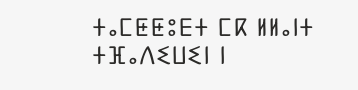ⵜⴰⵎⵟⵟⵓⴹⵜ ⵎⴽ ⵍⵍⴰⵏⵜ ⵜⴼⴰⴷⵉⵡⵉⵏ ⵏ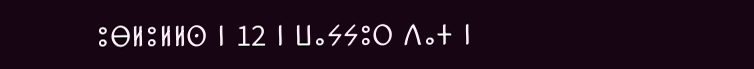ⵓⴱⵍⵓⵍⵍⵙ ⵏ 12 ⵏ ⵡⴰⵢⵢⵓⵔ ⴷⴰⵜ ⵏ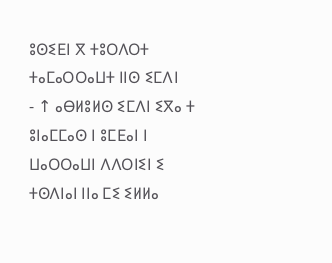ⵓⵙⵉⴹⵏ ⴳ ⵜⵓⵔⴷⵔⵜ ⵜⴰⵎⴰⵔⵔⴰⵡⵜ ⵏⵏⵙ ⵉⵎⴷⵏ
- ↑ ⴰⴱⵍⵓⵍⵙ ⵉⵎⴷⵏ ⵉⴳⴰ ⵜ ⵓⵏⴰⵎⵎⴰⵙ ⵏ ⵓⵎⴹⴰⵏ ⵏ ⵡⴰⵔⵔⴰⵡⵏ ⴷⴷⵔⵏⵉⵏ ⵉ ⵜⵙⴷⵏⴰⵏ ⵏⵏⴰ ⵎⵉ ⵉⵍⵍⴰ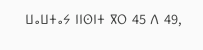ⵡⴰⵡⵜⴰⵢ ⵏⵏⵙⵏⵜ ⴳⵔ 45 ⴷ 49,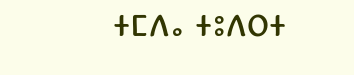ⵜⵎⴷⴰ ⵜⵓⴷⵔⵜ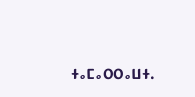ⵜⴰⵎⴰⵔⵔⴰⵡⵜ.